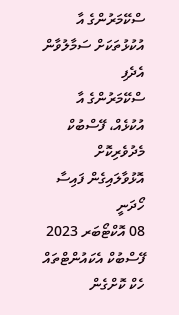ސްކޭމަރުންގެ އާ އުކުޅުތަކަށް ސަމާލުވާން އެދެފި
ސްކޭމަރުންގެ އާ އުކުޅެއް، ފޭސްބުކް މެދުވެރިކޮށް އޮޅުވާލައިގެން ފައިސާ ހޯދަނީ
08 އޮކްޓޯބަރ 2023
ފޭސްބުކް އެކައުންޓްތައް ހެކް ކޮށްގެން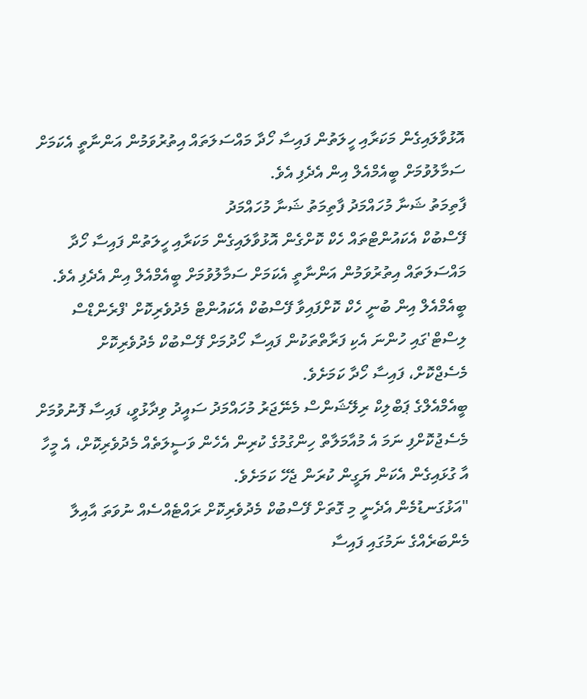އޮޅުވާލައިގެން މަކަރާއި ހީލަތުން ފައިސާ ހޯދާ މައްސަލަތައް އިތުރުވަމުން އަންނާތީ އެކަމަށް ސަމާލުވުމަށް ބީއެމްއެލް އިން އެދެފި އެވެ.
ފާތިމަތު ޝަނާ މުހައްމަދު ފާތިމަތު ޝަނާ މުހައްމަދު
ފޭސްބުކް އެކައުންޓްތައް ހެކް ކޮށްގެން އޮޅުވާލައިގެން މަކަރާއި ހީލަތުން ފައިސާ ހޯދާ މައްސަލަތައް އިތުރުވަމުން އަންނާތީ އެކަމަށް ސަމާލުވުމަށް ބީއެމްއެލް އިން އެދެފި އެވެ.
ބީއެމްއެލް އިން ބުނީ ހެކް ކޮށްފައިވާ ފޭސްބުކް އެކައުންޓް މެދުވެރިކޮށް 'ފްރެންޑްސް ލިސްޓް'ގައި ހުންނަ އެކި ފަރާތްތަކުން ފައިސާ ހޯދުމަށް ފޭސްބުކް މެދުވެރިކޮށް މެސެޖްކޮށް، ފައިސާ ހޯދާ ކަމަށެވެ.
ބީއެމްއެލްގެ ޕަބްލިކް ރިލޭޝަންސް މެނޭޖަރު މުހައްމަދު ސައީދު ވިދާޅުވީ، ފައިސާ ފޮނުވުމަށް މެސެޖުކޮށްފި ނަމަ އެ މުއާމަލާތް ހިންގުމުގެ ކުރިން އެހެން ވަސީލަތެއް މެދުވެރިކޮށް، އެ މީހާ އާ ގުޅައިގެން އެކަން ޔަގީން ކުރަން ޖެހޭ ކަމަށެވެ.
"އަޅުގަނޑުމެން އެދެނީ މި ގޮތަށް ފޭސްބުކް މެދުވެރިކޮށް ރައްޓެއްސެއް ނުވަތަ އާއިލާ މެންބަރެއްގެ ނަމުގައި ފައިސާ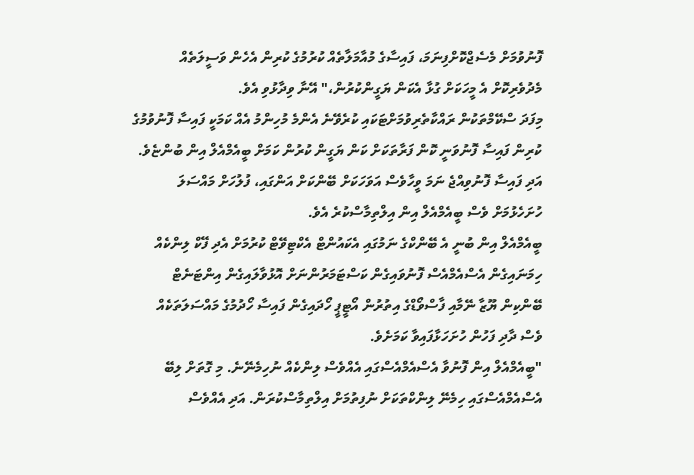ފޮނުވުމަށް މެސެޖްކޮށްފިނަމަ، ފައިސާގެ މުއާމަލާތެއް ކުރުމުގެ ކުރިން އެހެން ވަސީލަތެއް މެދުވެރިކޮށް އެ މީހަކަށް ގުޅާ އެކަން ޔަގީންކުރުން،" އޭނާ ވިދާޅުވި އެވެ.
މިފަދަ ސްކޭމްތަކުން ރައްކާތެރިވުމަށްޓަކައި ކުރެވޭނެ އެންމެ މުހިންމު އެއް ކަމަކީ ފައިސާ ފޮނުވުމުގެ ކުރިން ފައިސާ ފޮނުވަނީ ކޮން ފަރާތަކަށް ކަން ޔަގީން ކުރުން ކަމަށް ބީއެމްއެލް އިން ބުންޏެވެ. އަދި ފައިސާ ފޮނުވިއްޖެ ނަމަ ވީހާވެސް އަވަހަކަށް ބޭންކަށް އަންގައި، ފުލުހަށް މައްސަލަ ހުށަހެޅުމަށް ވެސް ބީއެމްއެލް އިން އިލްތިމާސްކުރެ އެވެ.
ބީއެމްއެލް އިން ބުނީ އެ ބޭންކްގެ ނަމުގައި އެކައުންޓް އެކްޓިވޭޓް ކުރުމަށް އެދި ފޭކް ލިންކެއް ހިމަނައިގެން އެސްއެމްއެސް ފޮނުވައިގެން ކަސްޓަމަރުންނަށް އޮޅުވާލައިގެން އިންޓަނެޓް ބޭންކިން ޔޫޒާ ނޭމާއި ފާސްވޯޑްގެ އިތުރުން އޯޓީޕީ ހޯދައިގެން ފައިސާ ހޯދުމުގެ މައްސަލަތަކެއް ވެސް ދާދި ފަހުން ހުށަހަޅާފައިވާ ކަމަށެވެ.
"ބީއެމްއެލް އިން ފޮނުވާ އެސްއެމްއެސްގައި އެއްވެސް ލިންކެއް ނުހިމެނޭނެ. މި ގޮތަށް ލިބޭ އެސްއެމްއެސްގައި ހިމެނޭ ލިންކްތަކަށް ނުފިތުމަށް އިލްތިމާސްކުރަން. އަދި އެއްވެސް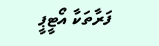ފަރާތަކާ އޯޓީޕީ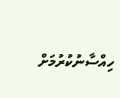ހިއްސާނުކުރުމަށް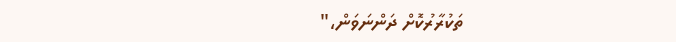ތަކުރާރުކޮށް ދަންނަވަން،"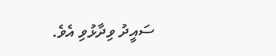ސައީދު ވިދާޅުވި އެވެ.